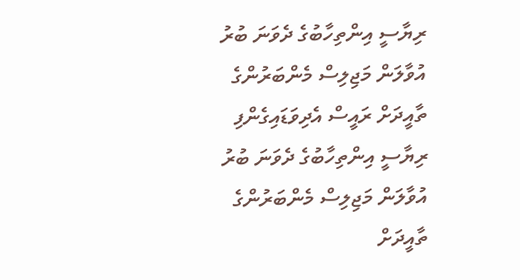ރިޔާސީ އިންތިހާބުގެ ދެވަނަ ބުރު އުވާލަން މަޖިލިސް މެންބަރުންގެ ތާއީދަށް ރައީސް އެދިވަޑައިގެންފި ރިޔާސީ އިންތިހާބުގެ ދެވަނަ ބުރު އުވާލަން މަޖިލިސް މެންބަރުންގެ ތާއީދަށް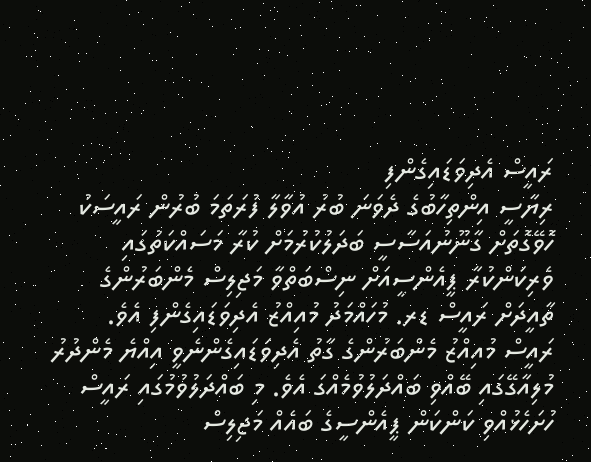ރައީސް އެދިވަޑައިގެންފި
ރިޔާސީ އިންތިހާބުގެ ދެވަނަ ބުރު އުވާލާ ފުރަތަމަ ބުރުން ރައީސަކު ހޮވޭގޮތަށް ގާނޫނުއަސާސީ ބަދަލުކުރުމަށް ކުރާ މަސައްކަތުގައި ވެރިކަންކުރާ ޕީއެންސީއަށް ނިސްބަތްވާ މަޖިލިސް މެންބަރުންގެ ތާއީދަށް ރައީސް ޑރ. މުހައްމަދު މުއިއްޒު އެދިވަޑައިގެންފި އެވެ.
ރައީސް މުއިއްޒު މެންބަރުންގެ ގާތު އެދިވަޑައިގެންނެވީ އިއްޔެ މެންދުރު މުލިއާގޭގައި ބޭއްވި ބައްދަލުވުމެއްގަ އެވެ. މި ބައްދަލުވުމުގައި ރައީސް ހުށަހެޅުއްވި ކަންކަން ޕީއެންސީގެ ބައެއް މަޖިލިސް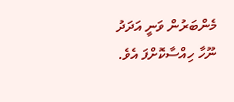މެންބަރުން ވަނީ އަދަދު ނޫހާ ހިއްސާކޮށްފަ އެވެ.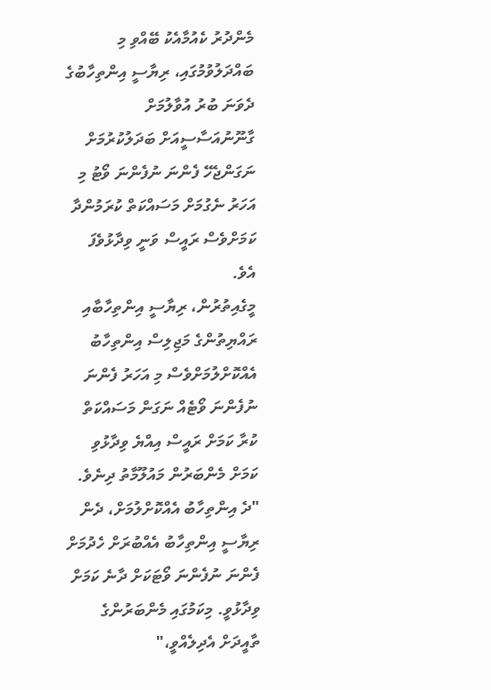މެންދުރު ކެއުމާއެކު ބޭއްވި މި ބައްދަލުވުމުގައި، ރިޔާސީ އިންތިހާބުގެ ދެވަނަ ބުރު އުވާލުމަށް ގާނޫނުއަސާސީއަށް ބަދަލުކުރުމަށް ނަގަންޖެހޭ ފެންނަ ނުފެންނަ ވޯޓު މި އަހަރު ނެގުމަށް މަސައްކަތް ކުރަމުންދާ ކަމަށްވެސް ރައީސް ވަނީ ވިދާޅުވެފަ އެވެ.
މީގެއިތުރުން، ރިޔާސީ އިންތިހާބާއި ރައްޔިތުންގެ މަޖިލިސް އިންތިހާބު އެއްކޮށްލުމަށްވެސް މި އަހަރު ފެންނަ ނުފެންނަ ވޯޓެއް ނަގަން މަސައްކަތް ކުރާ ކަމަށް ރައީސް އިއްޔެ ވިދާޅުވި ކަމަށް މެންބަރުން މައުލޫމާތު ދިނެވެ.
"ދެ އިންތިހާބު އެއްކޮށްލުމަށް، ދެން ރިޔާސީ އިންތިހާބު އެއްބުރަށް ހެދުމަށް ފެންނަ ނުފެންނަ ވޯޓަކަށް ދާނެ ކަމަށް ވިދާޅުވީ. މިކަމުގައި މެންބަރުންގެ ތާއީދަށް އެދިލެއްވީ،"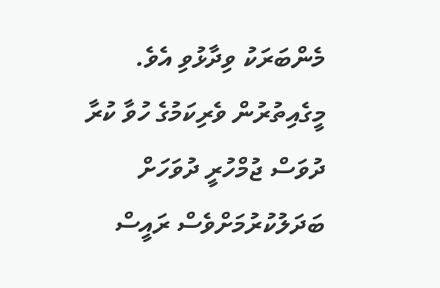މެންބަރަކު ވިދާޅުވި އެވެ.
މީގެއިތުރުން ވެރިކަމުގެ ހުވާ ކުރާ ދުވަސް ޖުމްހުރީ ދުވަހަށް ބަދަލުކުރުމަށްވެސް ރައީސް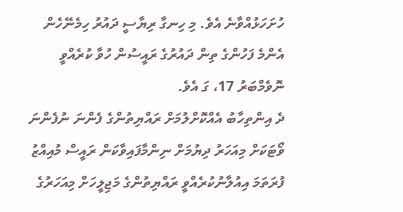ހުށަހަޅުއްވާނެ އެވެ. މި ހިނގާ ރިޔާސީ ދައުރު ހިމެނޭހެން އެންމެ ފަހުންގެ ތިން ދައުރުގެ ރައީސުން ހުވާ ކުރެއްވީ ނޮވެމްބަރު 17، ގަ އެވެ.
ދެ އިންތިހާބު އެއްކޮށްލުމަށް ރައްޔިތުންގެ ފެންނަ ނުފެންނަ ވޯޓަކަށް މިއަހަރު ދިޔުމަށް ނިންމާފައިވާކަން ރައީސް މުއިއްޒު ފުރަތަމަ އިއުލާނުކުރެއްވީ ރައްޔިތުންގެ މަޖިލީހަށް މިއަހަރުގެ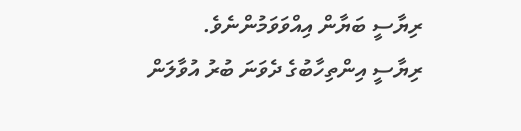ރިޔާސީ ބަޔާން އިއްވަވަމުންނެވެ.
ރިޔާސީ އިންތިހާބުގެ ދެވަނަ ބުރު އުވާލަން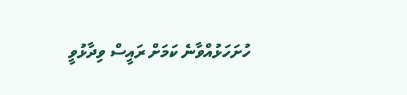ހުށަހަޅުއްވާނެ ކަމަށް ރައީސް ވިދާޅުވީ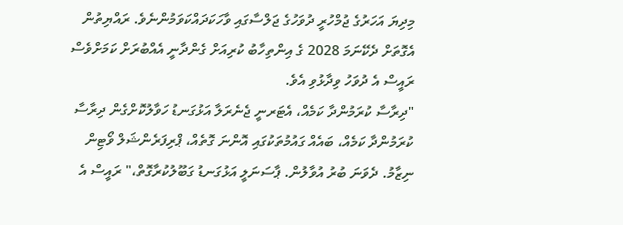މިދިޔަ އަހަރުގެ ޖުމްހުރީ ދުވަހުގެ ޖަލްސާގައި ވާހަކަދައްކަވަމުންނެވެ. ރައްޔިތުން އެގޮތަށް ދެކޭނަމަ 2028 ގެ އިންތިހާބު ކުރިއަށް ގެންދާނީ އެއްބުރަށް ކަމަށްވެސް ރައީސް އެ ދުވަހު ވިދާޅުވި އެވެ.
"ދިރާސާ ކުރަމުންދާ ކަމެއް، އެޓަރނީ ޖެނެރަލާ އަޅުގަނޑު ހަވާލުކޮށްގެން ދިރާސާ ކުރަމުންދާ ކަމެއް، ބައެއް ގައުމުތަކުގައި އޮންނަ ގޮތެއް، ޕްރިފަރެންޝަލް ވޯޓިން ނިޒާމު. ދެވަނަ ބުރު އުވާލުން. ޕާސަނަލީ އަޅުގަނޑު ގަބޫލުކުރާގޮތް،" ރައީސް އެ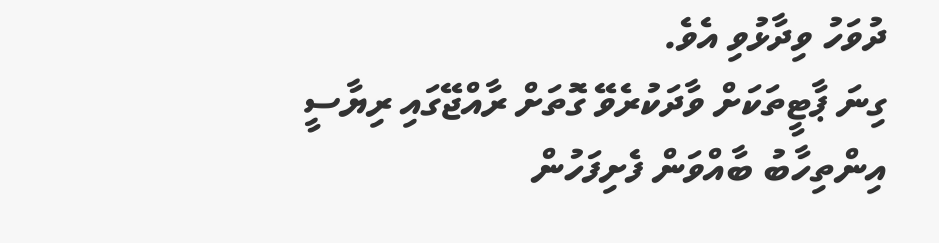ދުވަހު ވިދާޅުވި އެވެ.
ގިނަ ޕާޓީތަކަށް ވާދަކުރެވޭ ގޮތަށް ރާއްޖޭގައި ރިޔާސީ އިންތިހާބު ބާއްވަން ފެށިފަހުން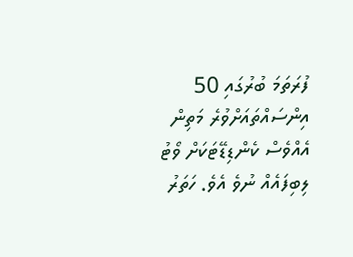ފުރަތަމަ ބުރުގައި 50 އިންސައްތައަށްވުރެ މަތިން އެއްވެސް ކެންޑިޑޭޓަކަށް ވޯޓު ލިބިފައެއް ނުވެ އެވެ. ހަތަރު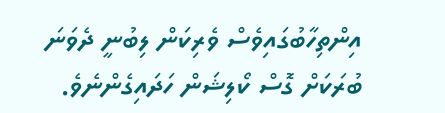އިންތިހާބުގައިވެސް ވެރިކަން ލިބުނީ ދެވަނަ ބުރަކަށް ގޮސް ކޯލިޝަން ހަދައިގެންނެވެ.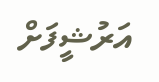އަރުޝީފަށް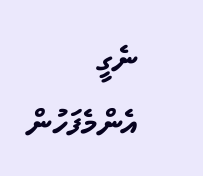ނެގީ
އެންމެފަހުން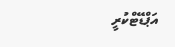އަޕްޑޭޓްކުރީ